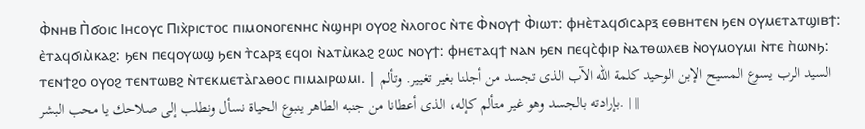Ⲫ̀ⲛⲏⲃ Ⲡ̀ϭⲟⲓⲥ Ⲓⲏⲥⲟⲩⲥ Ⲡⲓⲭ̀ⲣⲓⲥⲧⲟⲥ ⲡⲓⲙⲟⲛⲟⲅⲉⲛⲏⲥ ⲛ̀ϣⲏⲣⲓ ⲟⲩⲟϩ ⲛ̀ⲗⲟⲅⲟⲥ ⲛ̀ⲧⲉ Ⲫ̀ⲛⲟⲩϯ Ⲫ̀ⲓⲱⲧ: ⲫⲏⲉ̀ⲧⲁϥϭⲓⲥⲁⲣⲝ ⲉⲑⲃⲏⲧⲉⲛ ϧⲉⲛ ⲟⲩⲙⲉⲧⲁⲧϣⲓⲃϯ: ⲉ̀ⲧⲁϥϭⲓⲙ̀ⲕⲁϩ: ϧⲉⲛ ⲡⲉϥⲟⲩⲱϣ ϧⲉⲛ ⲧ̀ⲥⲁⲣⲝ ⲉϥⲟⲓ ⲛ̀ⲁⲧⲙ̀ⲕⲁϩ ϩⲱⲥ ⲛⲟⲩϯ: ⲫⲏⲉⲧⲁϥϯ ⲛⲁⲛ ϧⲉⲛ ⲡⲉϥⲥ̀ⲫⲓⲣ ⲛ̀ⲁⲧⲑⲱⲗⲉⲃ ⲛ̀ⲟⲩⲙⲟⲩⲙⲓ ⲛ̀ⲧⲉ ⲡ̀ⲱⲛϧ: ⲧⲉⲛϯϩⲟ ⲟⲩⲟϩ ⲧⲉⲛⲧⲱⲃϩ ⲛ̀ⲧⲉⲕⲙⲉⲧⲁ̀ⲅⲁⲑⲟⲥ ⲡⲓⲙⲁⲓⲣⲱⲙⲓ. | السيد الرب يسوع المسيح الإبن الوحيد كلمة الله الآب الذى تجسد من أجلنا بغير تغيير. وتألم بإرادته بالجسد وهو غير متألم كإله، الذى أعطانا من جنبه الطاهر ينبوع الحياة نسأل ونطلب إلى صلاحك يا محب البشر. | ||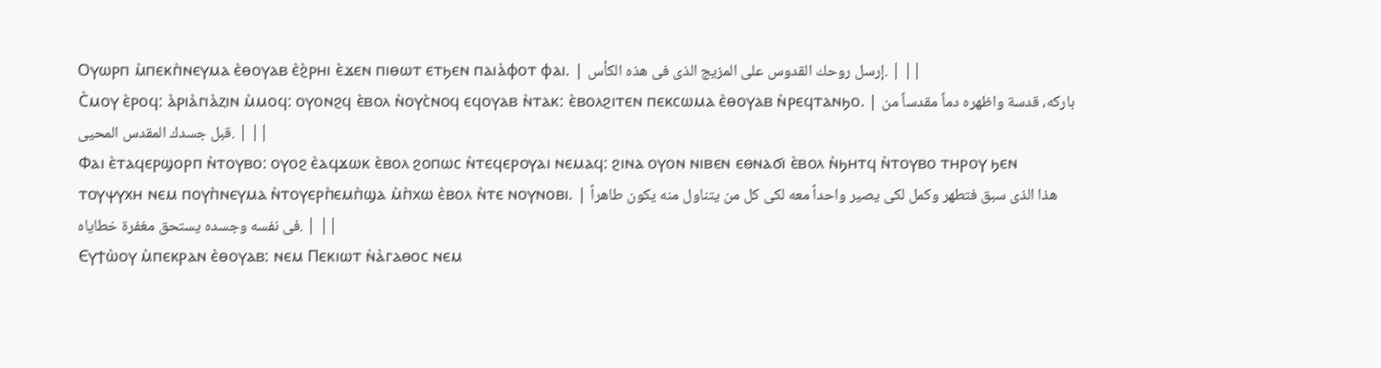Ⲟⲩⲱⲣⲡ ⲙ̀ⲡⲉⲕⲡ̀ⲛⲉⲩⲙⲁ ⲉ̀ⲑⲟⲩⲁⲃ ⲉ̀ϩ̀ⲣⲏⲓ ⲉ̀ϫⲉⲛ ⲡⲓⲑⲱⲧ ⲉⲧϧⲉⲛ ⲡⲁⲓⲁ̀ⲫⲟⲧ ⲫⲁⲓ. | إرسل روحك القدوس على المزيج الذى فى هذه الكأس. | ||
Ⲥ̀ⲙⲟⲩ ⲉ̀ⲣⲟϥ: ⲁ̀ⲣⲓⲁ̀ⲅⲓⲁ̀ⲍⲓⲛ ⲙ̀ⲙⲟϥ: ⲟⲩⲟⲛϩϥ ⲉ̀ⲃⲟⲗ ⲛ̀ⲟⲩⲥ̀ⲛⲟϥ ⲉϥⲟⲩⲁⲃ ⲛ̀ⲧⲁⲕ: ⲉ̀ⲃⲟⲗϩⲓⲧⲉⲛ ⲡⲉⲕⲥⲱⲙⲁ ⲉ̀ⲑⲟⲩⲁⲃ ⲛ̀ⲣⲉϥⲧⲁⲛϧⲟ. | باركه، قدسة واظهره دماً مقدساً من قبل جسدك المقدس المحيى. | ||
Ⲫⲁⲓ ⲉ̀ⲧⲁϥⲉⲣϣⲟⲣⲡ ⲛ̀ⲧⲟⲩⲃⲟ: ⲟⲩⲟϩ ⲉ̀ⲁϥϫⲱⲕ ⲉ̀ⲃⲟⲗ ϩⲟⲡⲱⲥ ⲛ̀ⲧⲉϥⲉⲣⲟⲩⲁⲓ ⲛⲉⲙⲁϥ: ϩⲓⲛⲁ ⲟⲩⲟⲛ ⲛⲓⲃⲉⲛ ⲉⲑⲛⲁϭⲓ ⲉ̀ⲃⲟⲗ ⲛ̀ϧⲏⲧϥ ⲛ̀ⲧⲟⲩⲃⲟ ⲧⲏⲣⲟⲩ ϧⲉⲛ ⲧⲟⲩⲯⲩⲭⲏ ⲛⲉⲙ ⲡⲟⲩⲡ̀ⲛⲉⲩⲙⲁ ⲛ̀ⲧⲟⲩⲉⲣⲡ̀ⲉⲙⲡ̀ϣⲁ ⲙ̀ⲡ̀ⲭⲱ ⲉ̀ⲃⲟⲗ ⲛ̀ⲧⲉ ⲛⲟⲩⲛⲟⲃⲓ. | هذا الذى سبق فتطهر وكمل لكى يصير واحداً معه لكى كل من يتناول منه يكون طاهراً فى نفسه وجسده يستحق مغفرة خطاياه. | ||
Ⲉⲩϯⲱ̀ⲟⲩ ⲙ̀ⲡⲉⲕⲣⲁⲛ ⲉ̀ⲑⲟⲩⲁⲃ: ⲛⲉⲙ Ⲡⲉⲕⲓⲱⲧ ⲛ̀ⲁ̀ⲅⲁⲑⲟⲥ ⲛⲉⲙ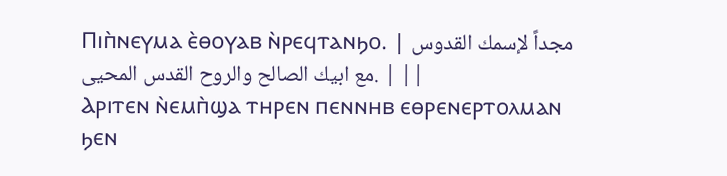Ⲡⲓⲡ̀ⲛⲉⲩⲙⲁ ⲉ̀ⲑⲟⲩⲁⲃ ⲛ̀ⲣⲉϥⲧⲁⲛϧⲟ. | مجداً لإسمك القدوس مع ابيك الصالح والروح القدس المحيى. | ||
Ⲁⲣⲓⲧⲉⲛ ⲛ̀ⲉⲙⲡ̀ϣⲁ ⲧⲏⲣⲉⲛ ⲡⲉⲛⲛⲏⲃ ⲉⲑⲣⲉⲛⲉⲣⲧⲟⲗⲙⲁⲛ ϧⲉⲛ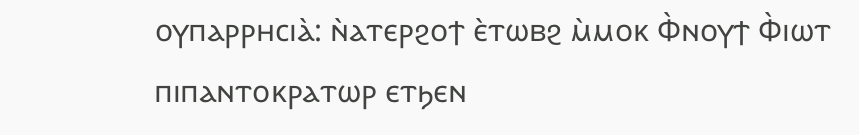ⲟⲩⲡⲁⲣⲣⲏⲥⲓⲁ̀: ⲛ̀ⲁⲧⲉⲣϩⲟϯ ⲉ̀ⲧⲱⲃϩ ⲙ̀ⲙⲟⲕ Ⲫ̀ⲛⲟⲩϯ Ⲫ̀ⲓⲱⲧ ⲡⲓⲡⲁⲛⲧⲟⲕⲣⲁⲧⲱⲣ ⲉⲧϧⲉⲛ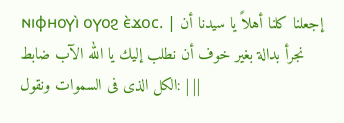ⲛⲓⲫⲏⲟⲩⲓ̀ ⲟⲩⲟϩ ⲉ̀ϫⲟⲥ. | إجعلنا كلنا أهلاً يا سيدنا أن نجرأ بدالة بغير خوف أن نطلب إليك يا الله الآب ضابط الكل الذى فى السموات ونقول: | ||